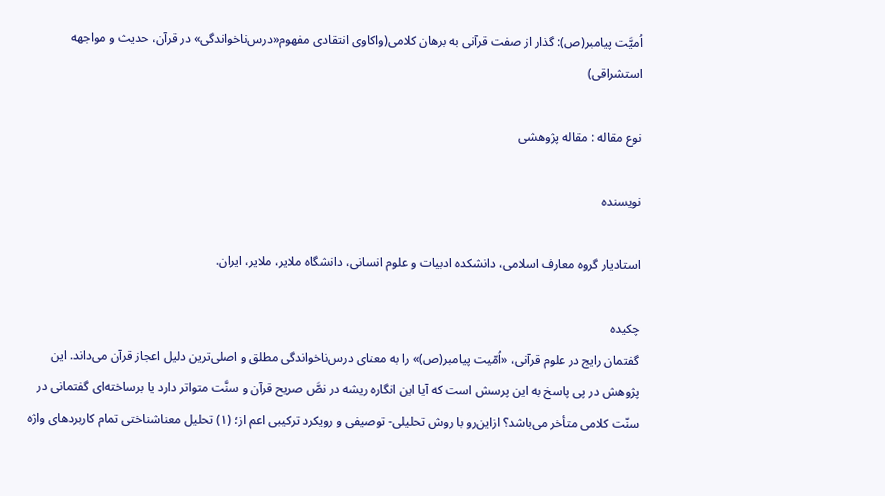اُمیَّت پیامبر(ص): گذار از صفت قرآنی به برهان کلامی(واکاوی انتقادی مفهوم«درس‌ناخواندگی» در قرآن، حدیث و مواجهه استشراقی)

نوع مقاله : مقاله پژوهشی

نویسنده

استادیار گروه معارف اسلامی، دانشکده ادبیات و علوم انسانی، دانشگاه ملایر، ملایر، ایران.

چکیده
گفتمان رایج در علوم قرآنی، «اُمّیت پیامبر(ص)» را به معنای درس‌ناخواندگی مطلق و اصلی‌ترین دلیل اعجاز قرآن می‌داند. این پژوهش در پی پاسخ به این پرسش است که آیا این انگاره ریشه در نصَّ صریح قرآن و سنَّت متواتر دارد یا برساخته‌ای گفتمانی در سنّت کلامی متأخر می‌باشد؟ ازاین‌رو با روش تحلیلی- توصیفی و رویکرد ترکیبی اعم از؛ (۱) تحلیل معناشناختی تمام کاربردهای واژه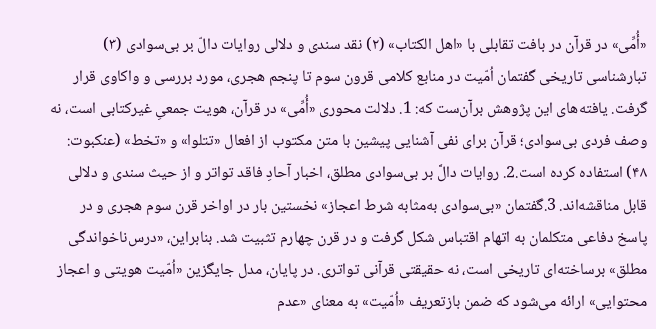«أُمِّی» در قرآن در بافت تقابلی با «اهل الکتاب» (۲) نقد سندی و دلالی روایات دالّ بر بی‌سوادی (۳) تبارشناسی تاریخی گفتمان اُمّیت در منابع کلامی قرون سوم تا پنجم هجری، مورد بررسی و واکاوی قرار گرفت. یافته‌های این پژوهش برآن‌ست که: 1. دلالت محوری «أُمِّی» در قرآن، هویت جمعیِ غیرکتابی است، نه وصف فردی بی‌سوادی؛ قرآن برای نفی آشنایی پیشین با متن مکتوب از افعال «تتلوا» و «تخط» (عنکبوت: ۴۸) استفاده کرده است.2. روایات دالَّ بر بی‌سوادی مطلق، اخبار آحادِ فاقد تواتر و از حیث سندی و دلالی قابل مناقشه‌اند. 3.گفتمان «بی‌سوادی به‌مثابه شرط اعجاز» نخستین بار در اواخر قرن سوم هجری و در پاسخ دفاعی متکلمان به اتهام اقتباس شکل گرفت و در قرن چهارم تثبیت شد. بنابراین، «درس‌ناخواندگی مطلق» برساخته‌ای تاریخی است، نه حقیقتی قرآنی تواتری. در پایان، مدل جایگزین «اُمّیت هویتی و اعجاز محتوایی» ارائه می‌شود که ضمن بازتعریف «اُمّیت» به معنای «عدم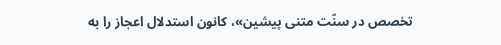تخصص در سنّت متنی پیشین»، کانون استدلال اعجاز را به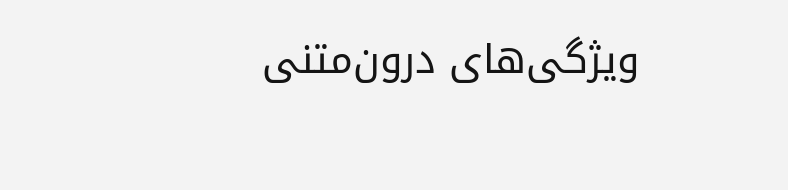ویژگی‌های درون‌متنی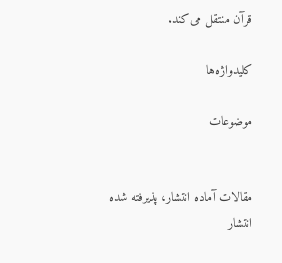قرآن منتقل می‌کند.

کلیدواژه‌ها

موضوعات


مقالات آماده انتشار، پذیرفته شده
انتشار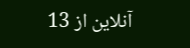آنلاین از 13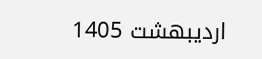اردیبهشت 1405